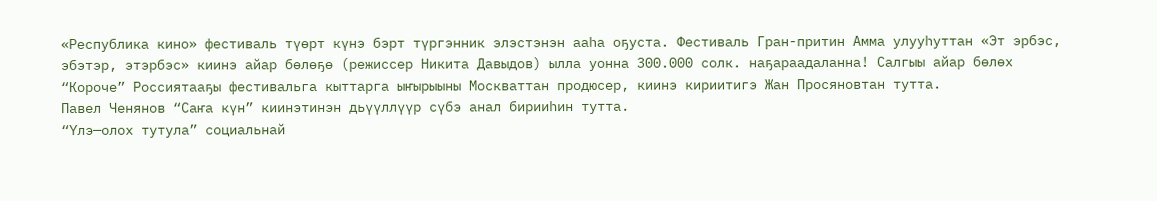«Республика кино» фестиваль түөрт күнэ бэрт түргэнник элэстэнэн ааһа оҕуста. Фестиваль Гран-притин Амма улууһуттан «Эт эрбэс, эбэтэр, этэрбэс» киинэ айар бөлөҕө (режиссер Никита Давыдов) ылла уонна 300.000 солк. наҕараадаланна! Салгыы айар бөлөх “Короче” Россиятааҕы фестивальга кыттарга ыҥырыыны Москваттан продюсер, киинэ кириитигэ Жан Просяновтан тутта.
Павел Ченянов “Саҥа күн” киинэтинэн дьүүллүүр сүбэ анал бирииһин тутта.
“Үлэ—олох тутула” социальнай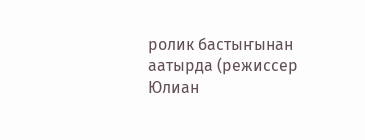ролик бастыҥынан аатырда (режиссер Юлиан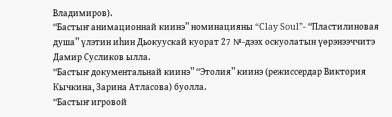Владимиров).
“Бастыҥ анимационнай киинэ” номинацияны “Clay Soul”- “Пластилиновая душа” үлэтин иһин Дьокуускай куорат 27 №-дээх оскуолатын үөрэнээччитэ Дамир Сусликов ылла.
“Бастыҥ документальнай киинэ” “Этолия” киинэ (режиссердар Виктория Кычкина, Зарина Атласова) буолла.
“Бастыҥ игровой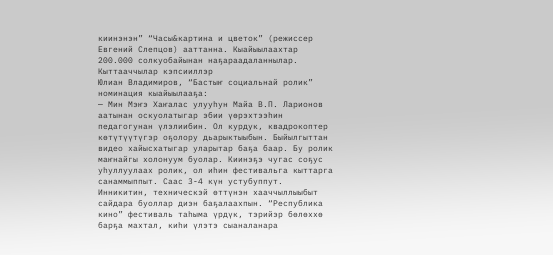киинэнэн” “Часы&картина и цветок” (режиссер Евгений Слепцов) ааттанна. Кыайыылаахтар 200.000 солкуобайынан наҕараадаланнылар.
Кыттааччылар кэпсииллэр
Юлиан Владимиров, “Бастыҥ социальнай ролик” номинация кыайыылааҕа:
— Мин Мэҥэ Хаҥалас улууһун Майа В.П. Ларионов аатынан оскуолатыгар эбии үөрэхтээһин педагогунан үлэлиибин. Ол курдук, квадрокоптер көтүтүүтүгэр оҕолору дьарыктыыбын. Быйылгыттан видео хайысхатыгар уларытар баҕа баар. Бу ролик маҥнайгы холонуум буолар. Киинэҕэ чугас соҕус уһуллуулаах ролик, ол иһин фестивальга кыттарга санаммыппыт. Саас 3-4 күн устубуппут. Инникитин, техническэй өттүнэн хааччыллыыбыт сайдара буоллар диэн баҕалаахпын. “Республика кино” фестиваль таһыма үрдүк, тэрийэр бөлөххө барҕа махтал, киһи үлэтэ сыаналанара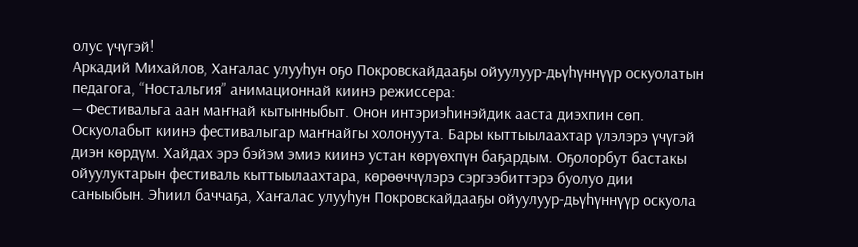олус үчүгэй!
Аркадий Михайлов, Хаҥалас улууһун оҕо Покровскайдааҕы ойуулуур-дьүһүннүүр оскуолатын педагога, “Ностальгия” анимационнай киинэ режиссера:
— Фестивальга аан маҥнай кытынныбыт. Онон интэриэһинэйдик ааста диэхпин сөп. Оскуолабыт киинэ фестивалыгар маҥнайгы холонуута. Бары кыттыылаахтар үлэлэрэ үчүгэй диэн көрдүм. Хайдах эрэ бэйэм эмиэ киинэ устан көрүөхпүн баҕардым. Оҕолорбут бастакы ойуулуктарын фестиваль кыттыылаахтара, көрөөччүлэрэ сэргээбиттэрэ буолуо дии саныыбын. Эһиил баччаҕа, Хаҥалас улууһун Покровскайдааҕы ойуулуур-дьүһүннүүр оскуола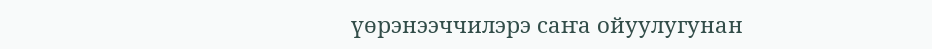үөрэнээччилэрэ саҥа ойуулугунан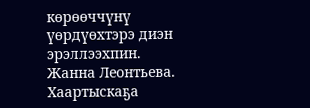көрөөччүнү үөрдүөхтэрэ диэн эрэллээхпин.
Жанна Леонтьева.
Хаартыскаҕа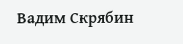Вадим Скрябин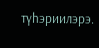түһэриилэрэ.